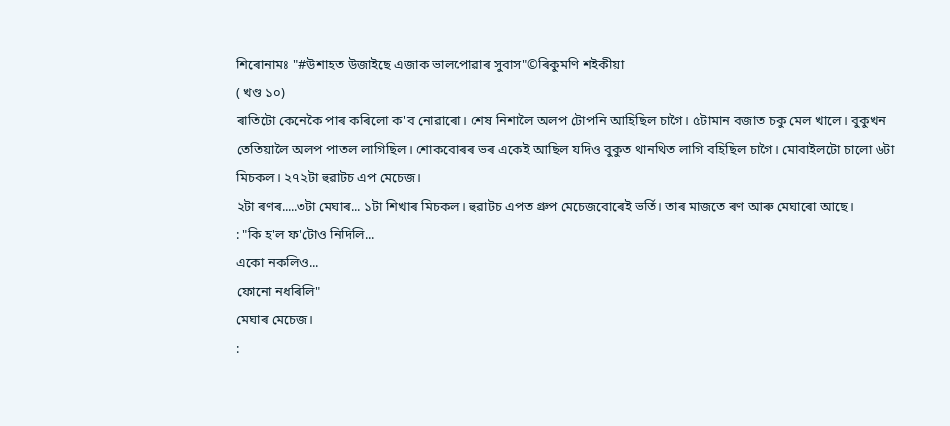শিৰোনামঃ "#উশাহত উজাইছে এজাক ভালপোৱাৰ সুবাস"©ৰিকুমণি শইকীয়া
( খণ্ড ১০)
ৰাতিটো কেনেকৈ পাৰ কৰিলো ক'ব নোৱাৰো। শেষ নিশালৈ অলপ টোপনি আহিছিল চাগৈ। ৫টামান বজাত চকু মেল খালে। বুকুখন তেতিয়ালৈ অলপ পাতল লাগিছিল। শোকবোৰৰ ভৰ একেই আছিল যদিও বুকুত থানথিত লাগি বহিছিল চাগৈ। মোবাইলটো চালো ৬টা মিচকল। ২৭২টা হুৱাটচ এপ মেচেজ।
২টা ৰণৰ.....৩টা মেঘাৰ... ১টা শিখাৰ মিচকল। হুৱাটচ এপত গ্ৰুপ মেচেজবোৰেই ভৰ্তি। তাৰ মাজতে ৰণ আৰু মেঘাৰো আছে।
: "কি হ'ল ফ'টোও নিদিলি...
একো নকলিও...
ফোনো নধৰিলি"
মেঘাৰ মেচেজ।
: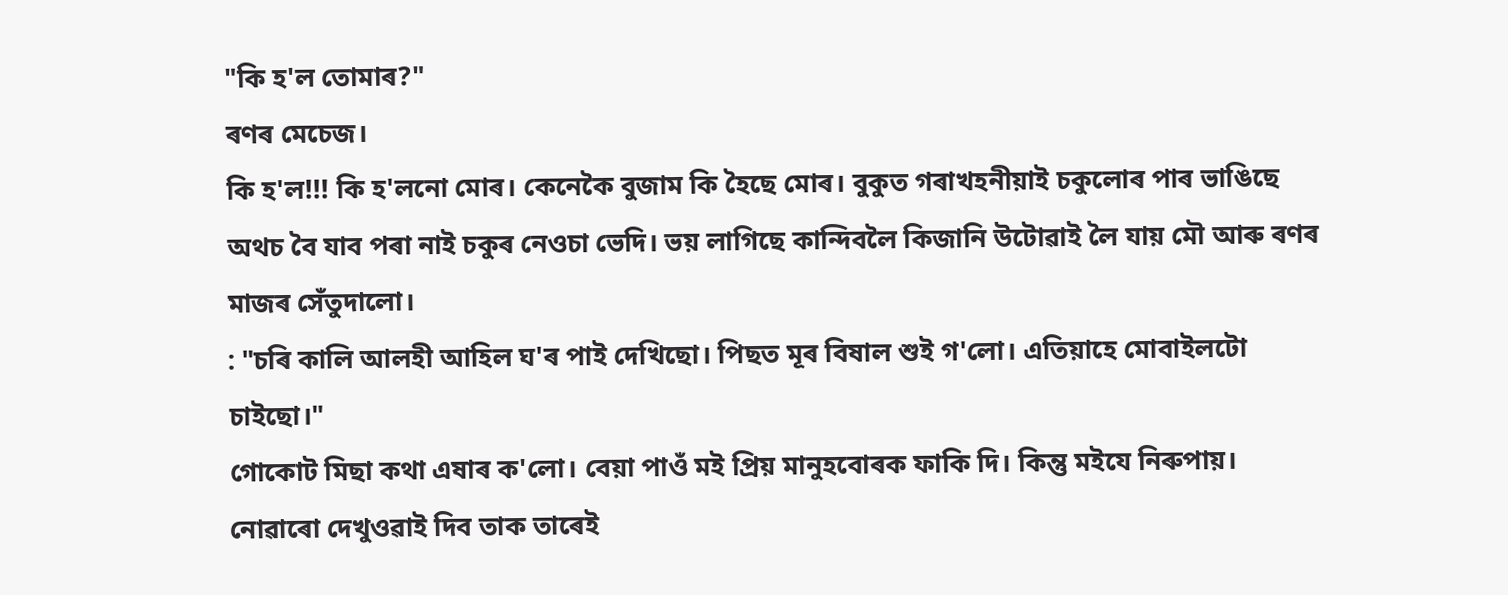"কি হ'ল তোমাৰ?"
ৰণৰ মেচেজ।
কি হ'ল!!! কি হ'লনো মোৰ। কেনেকৈ বুজাম কি হৈছে মোৰ। বুকুত গৰাখহনীয়াই চকুলোৰ পাৰ ভাঙিছে অথচ বৈ যাব পৰা নাই চকুৰ নেওচা ভেদি। ভয় লাগিছে কান্দিবলৈ কিজানি উটোৱাই লৈ যায় মৌ আৰু ৰণৰ মাজৰ সেঁতুদালো।
: "চৰি কালি আলহী আহিল ঘ'ৰ পাই দেখিছো। পিছত মূৰ বিষাল শুই গ'লো। এতিয়াহে মোবাইলটো চাইছো।"
গোকোট মিছা কথা এষাৰ ক'লো। বেয়া পাওঁ মই প্ৰিয় মানুহবোৰক ফাকি দি। কিন্তু মইযে নিৰুপায়। নোৱাৰো দেখুওৱাই দিব তাক তাৰেই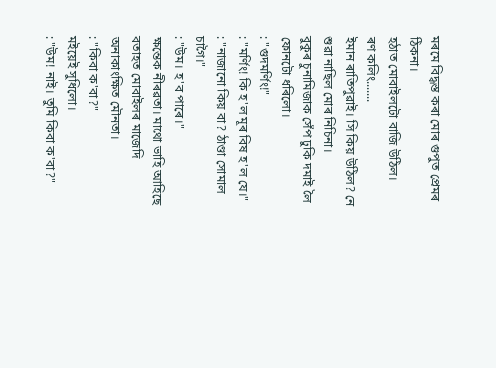মৰমে বিদ্ধস্ত কৰা মোৰ গুপুত প্ৰেমৰ ঠিকনা।
হঠাত মোবাইলটো বাজি উঠিল।
ৰণ কলিং.......
ইমান ৰাতিপুৱাই। সি কিয় উঠিল? নে শুৱা নাছিল মোৰ নিচিনা।
বুকুৰ চুনামিজাক সেঁপ ঢুকি দমাই লৈ ফোনটো ধৰিলো।
: "গুদমৰ্ণিং!"
: "মৰ্ণিং! কি হ'ল মূৰ বিষ হ'ল যে।"
: "নাজানো কিয় বা? ঠাণ্ডা সোমাল চাগৈ।"
: "উম। হ'ব পাৰে।"
ক্ষন্তেক নীৰৱতা। মাথো ভাহি আহিছে বতাহত মোবাইলৰ মাজেদি অনাকাংক্ষিত মৌনতা।
: "কিবা ক'বা?"
মইয়েই সুধিলো।
: "উম! নাই। তুমি কিবা ক'বা?"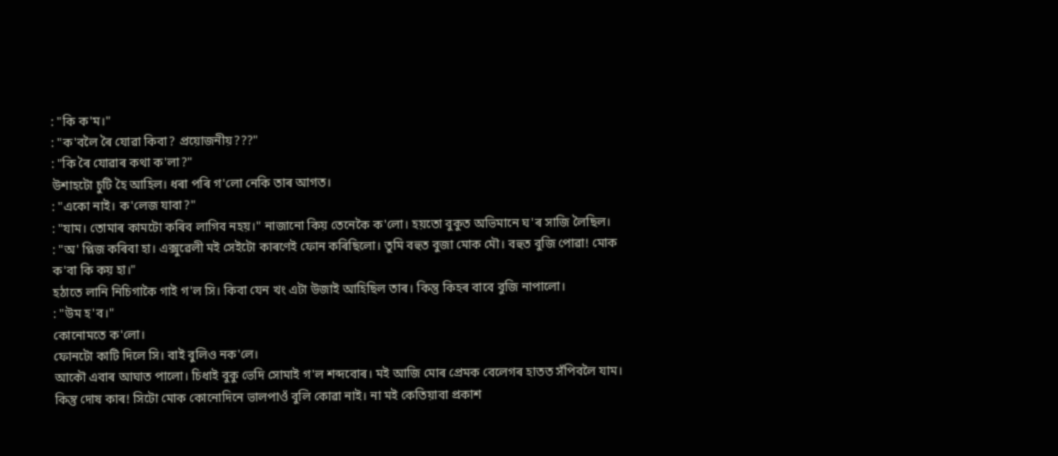: "কি ক'ম।"
: "ক'বলৈ ৰৈ যোৱা কিবা? প্ৰয়োজনীয়???"
: "কি ৰৈ যোৱাৰ কথা ক'লা?"
উশাহটো চুটি হৈ আহিল। ধৰা পৰি গ'লো নেকি তাৰ আগত।
: "একো নাই। ক'লেজ যাবা?"
: "যাম। তোমাৰ কামটো কৰিব লাগিব নহয়।" নাজানো কিয় তেনেকৈ ক'লো। হয়তো বুকুত অভিমানে ঘ'ৰ সাজি লৈছিল।
: "অ' প্লিজ কৰিবা হা। এক্সুৱেলী মই সেইটো কাৰণেই ফোন কৰিছিলো। তুমি বহুত বুজা মোক মৌ। বহুত বুজি পোৱা! মোক ক'বা কি কয় হা।"
হঠাতে লানি নিচিগাকৈ গাই গ'ল সি। কিবা যেন খং এটা উজাই আহিছিল তাৰ। কিন্তু কিহৰ বাবে বুজি নাপালো।
: "উম হ'ব।"
কোনোমতে ক'লো।
ফোনটো কাটি দিলে সি। বাই বুলিও নক'লে।
আকৌ এবাৰ আঘাত পালো। চিধাই বুকু ভেদি সোমাই গ'ল শব্দবোৰ। মই আজি মোৰ প্ৰেমক বেলেগৰ হাতত সঁপিবলৈ যাম।
কিন্তু দোষ কাৰ! সিটো মোক কোনোদিনে ভালপাওঁ বুলি কোৱা নাই। না মই কেতিয়াবা প্ৰকাশ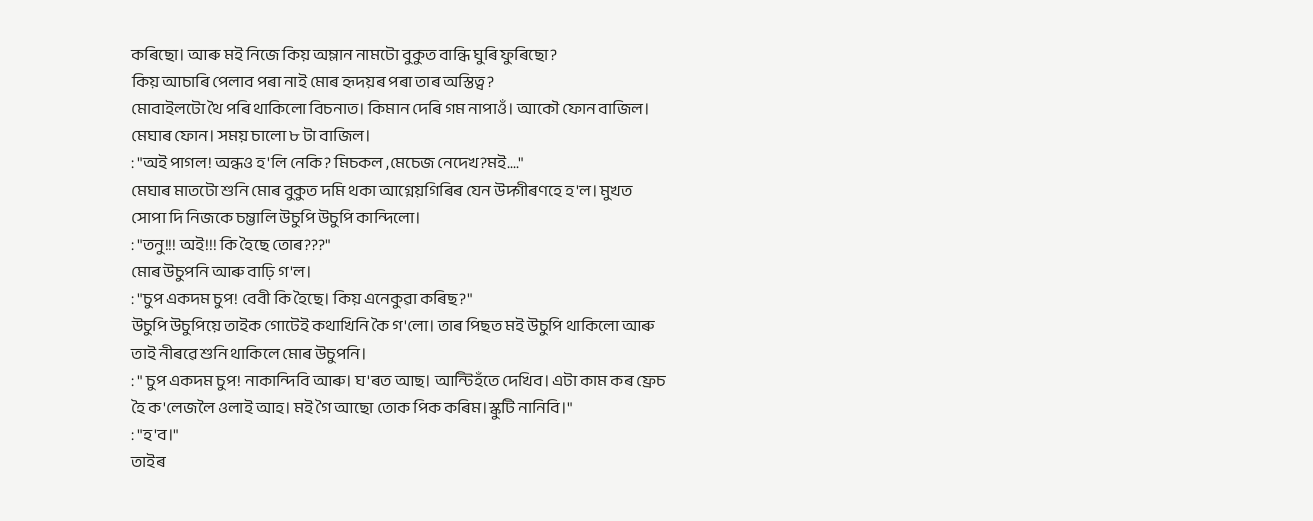কৰিছো। আৰু মই নিজে কিয় অম্লান নামটো বুকুত বান্ধি ঘুৰি ফুৰিছো?
কিয় আচাৰি পেলাব পৰা নাই মোৰ হৃদয়ৰ পৰা তাৰ অস্তিত্ব?
মোবাইলটো থৈ পৰি থাকিলো বিচনাত। কিমান দেৰি গম নাপাওঁ। আকৌ ফোন বাজিল। মেঘাৰ ফোন। সময় চালো ৮ টা বাজিল।
: "অই পাগল! অন্ধও হ'লি নেকি? মিচকল ,মেচেজ নেদেখ?মই...."
মেঘাৰ মাতটো শুনি মোৰ বুকুত দমি থকা আগ্নেয়গিৰিৰ যেন উদ্গীৰণহে হ'ল। মুখত সোপা দি নিজকে চম্ভালি উচুপি উচুপি কান্দিলো।
: "তনু!!! অই!!! কি হৈছে তোৰ???"
মোৰ উচুপনি আৰু বাঢ়ি গ'ল।
: "চুপ একদম চুপ! বেবী কি হৈছে। কিয় এনেকুৱা কৰিছ?"
উচুপি উচুপিয়ে তাইক গোটেই কথাখিনি কৈ গ'লো। তাৰ পিছত মই উচুপি থাকিলো আৰু তাই নীৰৱে শুনি থাকিলে মোৰ উচুপনি।
: " চুপ একদম চুপ! নাকান্দিবি আৰু। ঘ'ৰত আছ। আন্টিহঁতে দেখিব। এটা কাম কৰ ফ্ৰেচ হৈ ক'লেজলৈ ওলাই আহ। মই গৈ আছো তোক পিক কৰিম।স্কুটি নানিবি।"
: "হ'ব।"
তাইৰ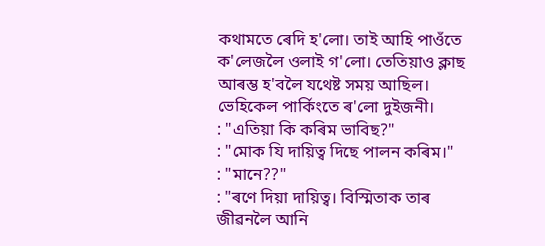কথামতে ৰেদি হ'লো। তাই আহি পাওঁতে ক'লেজলৈ ওলাই গ'লো। তেতিয়াও ক্লাছ আৰম্ভ হ'বলৈ যথেষ্ট সময় আছিল। ভেহিকেল পাৰ্কিংতে ৰ'লো দুইজনী।
: "এতিয়া কি কৰিম ভাবিছ?"
: "মোক যি দায়িত্ব দিছে পালন কৰিম।"
: "মানে??"
: "ৰণে দিয়া দায়িত্ব। বিস্মিতাক তাৰ জীৱনলৈ আনি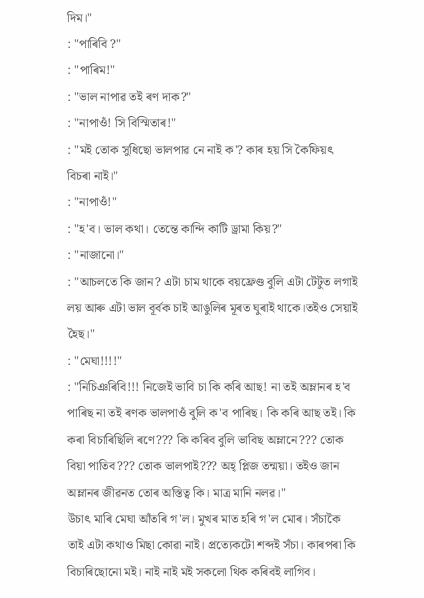দিম।"
: "পাৰিবি ?"
: "পাৰিম!"
: "ভাল নাপাৱ তই ৰণ দাক?"
: "নাপাওঁ! সি বিস্মিতাৰ!"
: "মই তোক সুধিছো ভালপাৱ নে নাই ক'? কাৰ হয় সি কৈফিয়ৎ বিচৰা নাই।"
: "নাপাওঁ!"
: "হ'ব। ভাল কথা। তেন্তে কান্দি কাটি ড্ৰামা কিয়?"
: "নাজানো।"
: "আচলতে কি জান? এটা চাম থাকে বয়ফ্ৰেণ্ড বুলি এটা টেটুত লগাই লয় আৰু এটা ভাল বূৰ্বক চাই আঙুলিৰ মূৰত ঘুৰাই থাকে।তইও সেয়াই হৈছ।"
: "মেঘা!!!!"
: "নিচিঞৰিবি!!! নিজেই ভাবি চা কি কৰি আছ! না তই অম্লানৰ হ'ব পাৰিছ না তই ৰণক ভালপাওঁ বুলি ক'ব পাৰিছ। কি কৰি আছ তই। কি কৰা বিচাৰিছিলি ৰণে??? কি কৰিব বুলি ভাবিছ অম্লানে??? তোক বিয়া পাতিব??? তোক ভালপাই??? অহ্ প্লিজ তন্ময়া। তইও জান অম্লানৰ জীৱনত তোৰ অস্তিত্ব কি। মাত্ৰ মানি নলৱ।"
উচাৎ মাৰি মেঘা আঁতৰি গ'ল। মুখৰ মাত হৰি গ'ল মোৰ। সঁচাকৈ তাই এটা কথাও মিছা কোৱা নাই। প্ৰত্যেকটো শব্দই সঁচা। কাৰপৰা কি বিচাৰিছোনো মই। নাই নাই মই সকলো থিক কৰিবই লাগিব।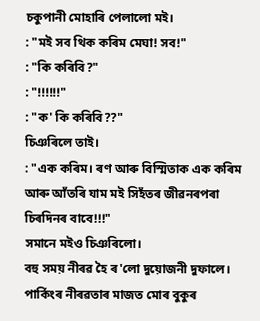চকুপানী মোহাৰি পেলালো মই।
: "মই সব থিক কৰিম মেঘা! সব!"
: "কি কৰিবি?"
: "!!!!!!"
: "ক' কি কৰিবি??"
চিঞৰিলে তাই।
: "এক কৰিম। ৰণ আৰু বিস্মিতাক এক কৰিম আৰু আঁতৰি যাম মই সিহঁতৰ জীৱনৰপৰা চিৰদিনৰ বাবে!!!"
সমানে মইও চিঞৰিলো।
বহু সময় নীৰৱ হৈ ৰ'লো দুয়োজনী দুফালে। পাৰ্কিংৰ নীৰৱতাৰ মাজত মোৰ বুকুৰ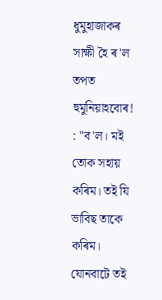ধুমুহাজাকৰ সাক্ষী হৈ ৰ'ল তপত হুমুনিয়াহবোৰ!
: "ব'ল। মই তোক সহায় কৰিম। তই যি ভাবিছ তাকে কৰিম। যোনবাটে তই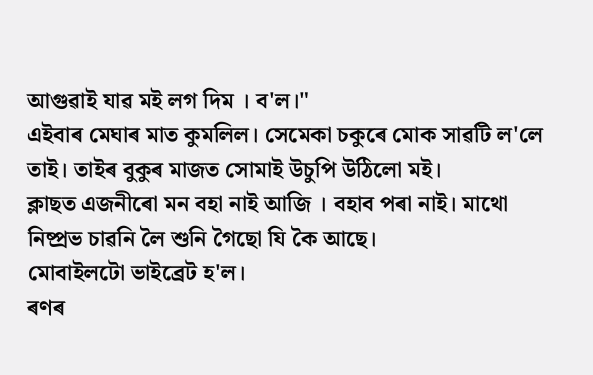আগুৱাই যাৱ মই লগ দিম । ব'ল।"
এইবাৰ মেঘাৰ মাত কুমলিল। সেমেকা চকুৰে মোক সাৱটি ল'লে তাই। তাইৰ বুকুৰ মাজত সোমাই উচুপি উঠিলো মই।
ক্লাছত এজনীৰো মন বহা নাই আজি । বহাব পৰা নাই। মাথো নিষ্প্ৰভ চাৱনি লৈ শুনি গৈছো যি কৈ আছে।
মোবাইলটো ভাইব্ৰেট হ'ল।
ৰণৰ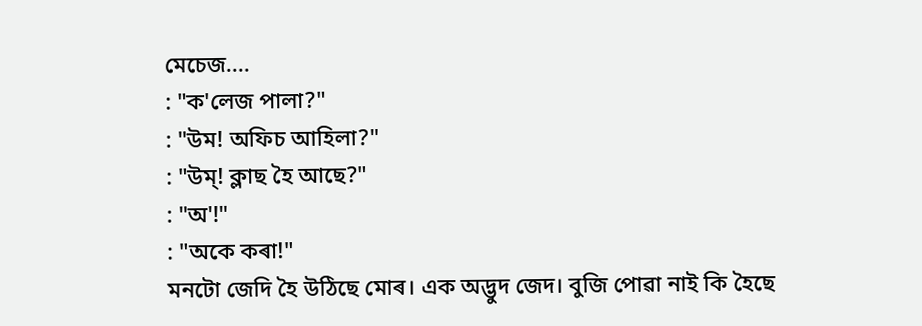মেচেজ....
: "ক'লেজ পালা?"
: "উম! অফিচ আহিলা?"
: "উম্! ক্লাছ হৈ আছে?"
: "অ'!"
: "অকে কৰা!"
মনটো জেদি হৈ উঠিছে মোৰ। এক অদ্ভুদ জেদ। বুজি পোৱা নাই কি হৈছে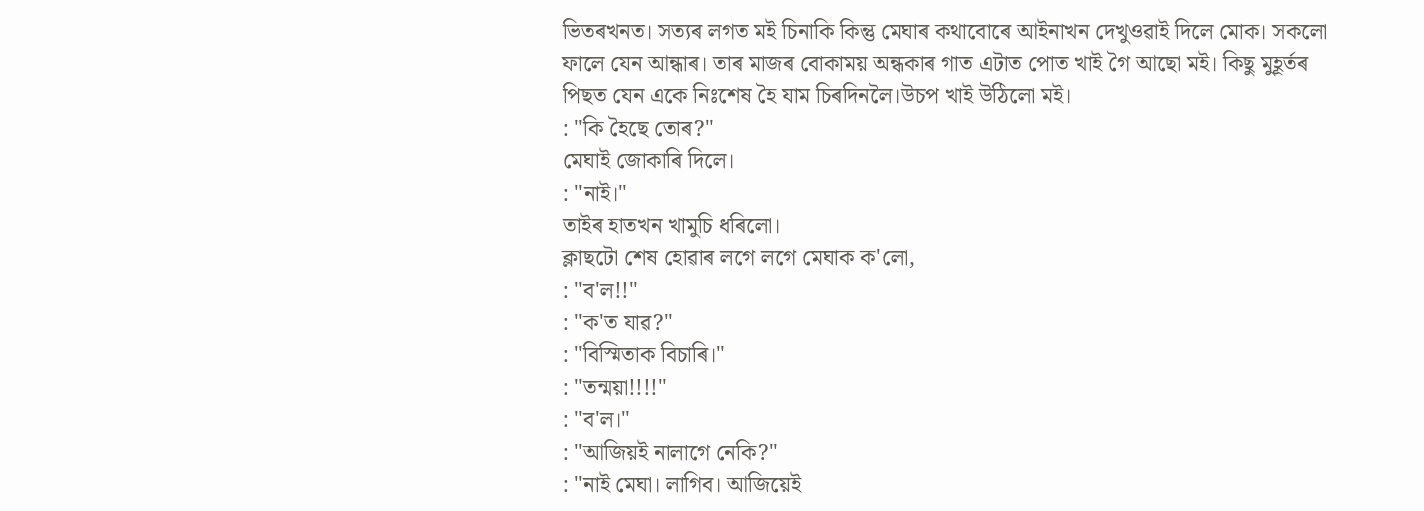ভিতৰখনত। সত্যৰ লগত মই চিনাকি কিন্তু মেঘাৰ কথাবোৰে আইনাখন দেখুওৱাই দিলে মোক। সকলো ফালে যেন আন্ধাৰ। তাৰ মাজৰ বোকাময় অন্ধকাৰ গাত এটাত পোত খাই গৈ আছো মই। কিছু মুহূৰ্তৰ পিছত যেন একে নিঃশেষ হৈ যাম চিৰদিনলৈ।উচপ খাই উঠিলো মই।
: "কি হৈছে তোৰ?"
মেঘাই জোকাৰি দিলে।
: "নাই।"
তাইৰ হাতখন খামুচি ধৰিলো।
ক্লাছটো শেষ হোৱাৰ লগে লগে মেঘাক ক'লো,
: "ব'ল!!"
: "ক'ত যাৱ?"
: "বিস্মিতাক বিচাৰি।"
: "তন্ময়া!!!!"
: "ব'ল।"
: "আজিয়ই নালাগে নেকি?"
: "নাই মেঘা। লাগিব। আজিয়েই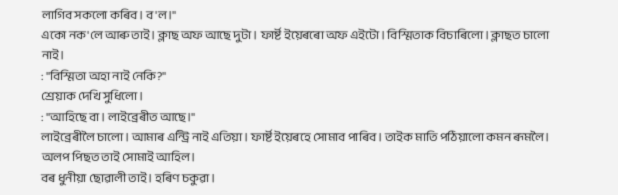লাগিব সকলো কৰিব। ব'ল।"
একো নক'লে আৰু তাই। ক্লাছ অফ আছে দুটা। ফাৰ্ষ্ট ইয়েৰৰো অফ এইটো। বিস্মিতাক বিচাৰিলো। ক্লাছত চালো নাই।
: "বিস্মিতা অহা নাই নেকি?"
শ্ৰেয়াক দেখি সুধিলো।
: "আহিছে বা। লাইব্ৰেৰীত আছে।"
লাইব্ৰেৰীলৈ চালো। আমাৰ এন্ট্ৰি নাই এতিয়া। ফাৰ্ষ্ট ইয়েৰহে সোমাব পাৰিব। তাইক মাতি পঠিয়ালো কমন ৰূমলৈ।
অলপ পিছত তাই সোমাই আহিল।
বৰ ধুনীয়া ছোৱালী তাই। হৰিণ চকুৱা।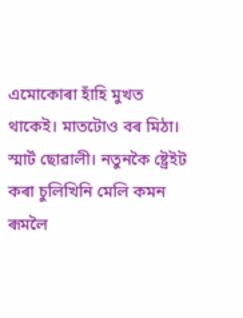এমোকোৰা হাঁহি মুখত থাকেই। মাতটোও বৰ মিঠা। স্মাৰ্ট ছোৱালী। নতুনকৈ ষ্ট্ৰেইট কৰা চুলিখিনি মেলি কমন ৰূমলৈ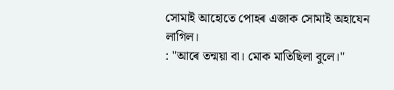সোমাই আহোতে পোহৰ এজাক সোমাই অহাযেন লাগিল।
: "আৰে তন্ময়া বা। মোক মাতিছিলা বুলে।"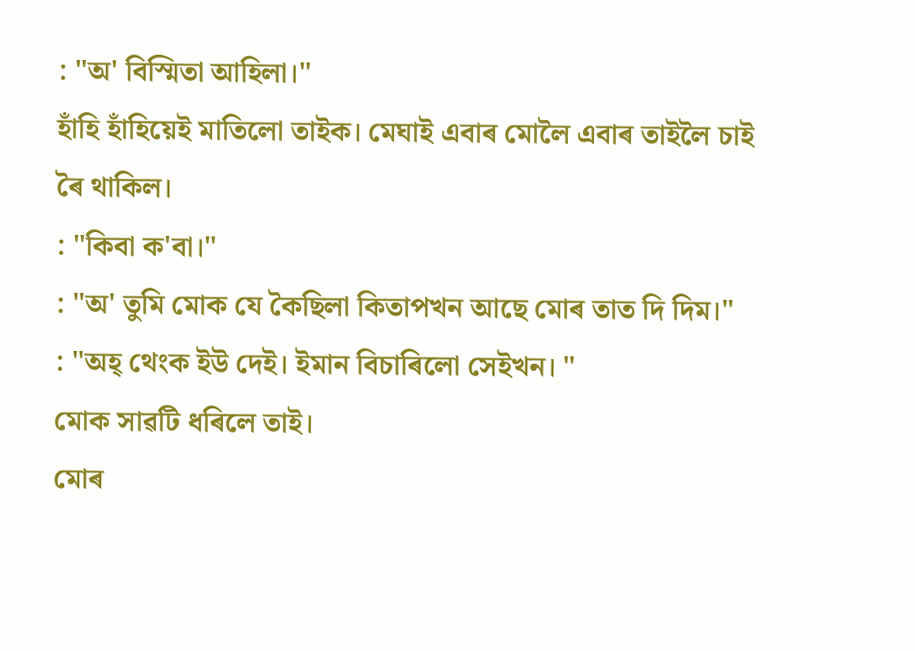: "অ' বিস্মিতা আহিলা।"
হাঁহি হাঁহিয়েই মাতিলো তাইক। মেঘাই এবাৰ মোলৈ এবাৰ তাইলৈ চাই ৰৈ থাকিল।
: "কিবা ক'বা।"
: "অ' তুমি মোক যে কৈছিলা কিতাপখন আছে মোৰ তাত দি দিম।"
: "অহ্ থেংক ইউ দেই। ইমান বিচাৰিলো সেইখন। "
মোক সাৱটি ধৰিলে তাই।
মোৰ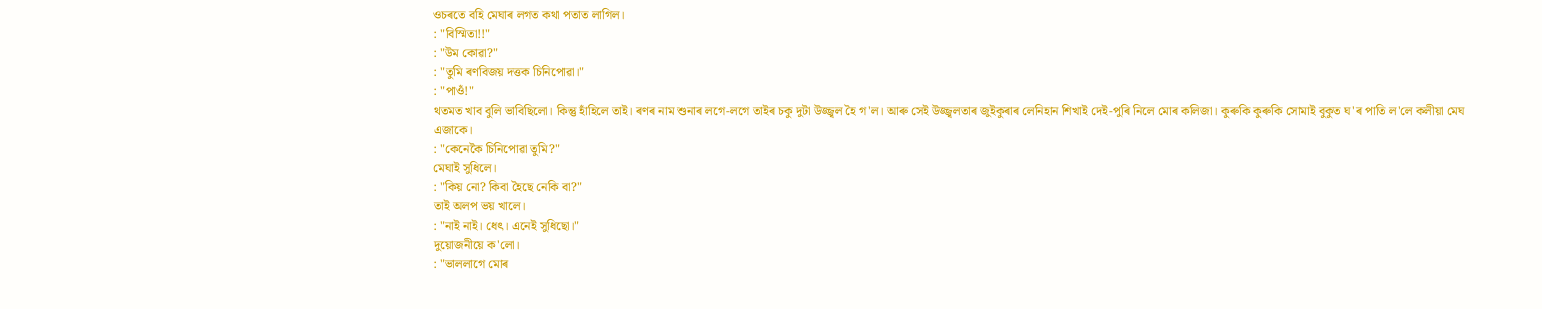ওচৰতে বহি মেঘাৰ লগত কথা পতাত লাগিল।
: "বিস্মিতা!!"
: "উম কোৱা?"
: "তুমি ৰণবিজয় দত্তক চিনিপোৱা।"
: "পাওঁ!"
থতমত খাব বুলি ভাবিছিলো। কিন্তু হাঁহিলে তাই। ৰণৰ নাম শুনাৰ লগে-লগে তাইৰ চকু দুটা উজ্জ্বল হৈ গ'ল। আৰু সেই উজ্জ্বলতাৰ জুইকুৰাৰ লেনিহান শিখাই দেই-পুৰি নিলে মোৰ কলিজা। কুৰুকি কুৰুকি সোমাই বুকুত ঘ'ৰ পাতি ল'লে কলীয়া মেঘ এজাকে।
: "কেনেকৈ চিনিপোৱা তুমি?"
মেঘাই সুধিলে।
: "কিয় নো? কিবা হৈছে নেকি বা?"
তাই অলপ ভয় খালে।
: "নাই নাই। ধেৎ। এনেই সুধিছো।"
দুয়োজনীয়ে ক'লো।
: "ভাললাগে মোৰ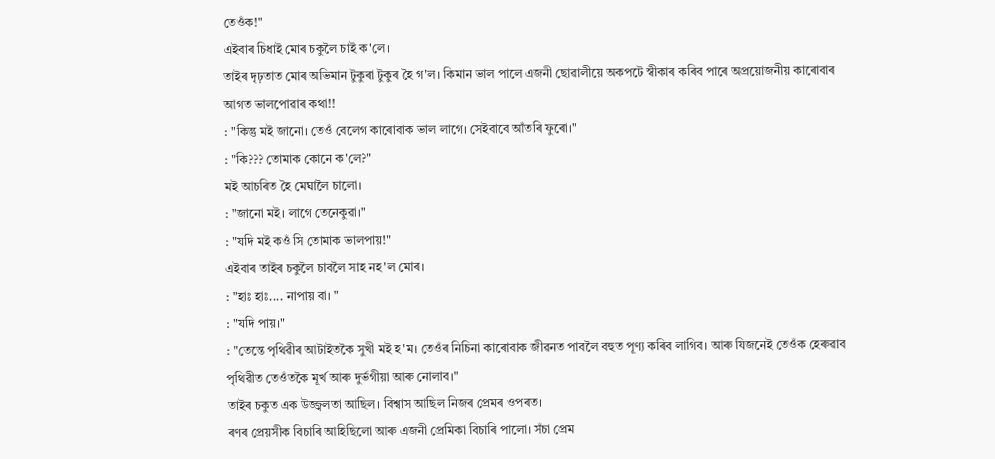তেওঁক!"
এইবাৰ চিধাই মোৰ চকুলৈ চাই ক'লে।
তাইৰ দৃঢ়তাত মোৰ অভিমান টুকুৰা টুকুৰ হৈ গ'ল। কিমান ভাল পালে এজনী ছোৱালীয়ে অকপটে স্বীকাৰ কৰিব পাৰে অপ্ৰয়োজনীয় কাৰোবাৰ আগত ভালপোৱাৰ কথা!!
: "কিন্তু মই জানো। তেওঁ বেলেগ কাৰোবাক ভাল লাগে। সেইবাবে আঁতৰি ফুৰো।"
: "কি??? তোমাক কোনে ক'লে?"
মই আচৰিত হৈ মেঘালৈ চালো।
: "জানো মই। লাগে তেনেকুৱা।"
: "যদি মই কওঁ সি তোমাক ভালপায়!"
এইবাৰ তাইৰ চকুলৈ চাবলৈ সাহ নহ'ল মোৰ।
: "হাঃ হাঃ.... নাপায় বা। "
: "যদি পায়।"
: "তেন্তে পৃথিৱীৰ আটাইতকৈ সুখী মই হ'ম। তেওঁৰ নিচিনা কাৰোবাক জীৱনত পাবলৈ বহুত পূণ্য কৰিব লাগিব। আৰু যিজনেই তেওঁক হেৰুৱাব পৃথিৱীত তেওঁতকৈ মূৰ্খ আৰু দুৰ্ভগীয়া আৰু নোলাব।"
তাইৰ চকুত এক উজ্জ্বলতা আছিল। বিশ্বাস আছিল নিজৰ প্ৰেমৰ ওপৰত।
ৰণৰ প্ৰেয়সীক বিচাৰি আহিছিলো আৰু এজনী প্ৰেমিকা বিচাৰি পালো। সঁচা প্ৰেম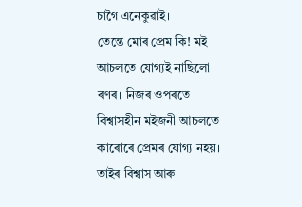চাগৈ এনেকুৱাই।
তেন্তে মোৰ প্ৰেম কি! মই আচলতে যোগ্যই নাছিলো ৰণৰ। নিজৰ ওপৰতে বিশ্বাসহীন মইজনী আচলতে কাৰোৰে প্ৰেমৰ যোগ্য নহয়। তাইৰ বিশ্বাস আৰু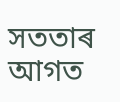সততাৰ আগত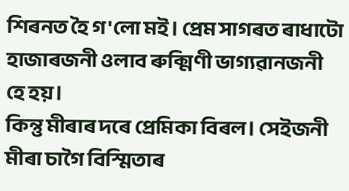শিৰনত হৈ গ'লো মই। প্ৰেম সাগৰত ৰাধাটো হাজাৰজনী ওলাব ৰুক্মিণী ভাগ্যৱানজনী হে হয়।
কিন্তু মীৰাৰ দৰে প্ৰেমিকা বিৰল। সেইজনী মীৰা চাগৈ বিস্মিতাৰ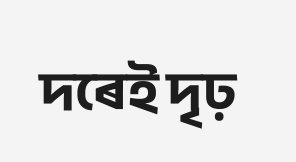দৰেই দৃঢ়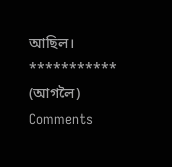আছিল।
***********
(আগলৈ)
Comments